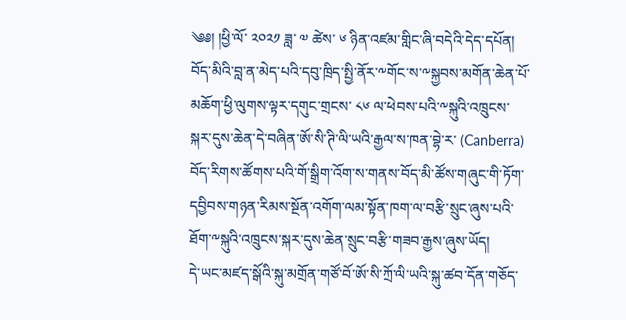༄༅། །ཕྱི་ལོ་ ༢༠༢༡ ཟླ་ ༧ ཚེས་ ༦ ཉིན་འཛམ་གླིང་ཞི་བདེའི་དེད་དཔོན། བོད་མིའི་བླ་ན་མེད་པའི་དབུ་ཁྲིད་སྤྱི་ནོར་༸གོང་ས་༸སྐྱབས་མགོན་ཆེན་པོ་མཆོག་ཕྱི་ལུགས་ལྟར་དགུང་གྲངས་ ༨༦ ལ་ཕེབས་པའི་༸སྐུའི་འཁྲུངས་སྐར་དུས་ཆེན་དེ་བཞིན་ཨོ་སི་ཊི་ལི་ཡའི་རྒྱལ་ས་ཁན་བྷེ་ར་ (Canberra) བོད་རིགས་ཚོགས་པའི་གོ་སྒྲིག་འོག་ས་གནས་བོད་མི་ཚོས་གཞུང་གི་ཏོག་དབྱིབས་གཉན་རིམས་སྔོན་འགོག་ལམ་སྟོན་ཁག་ལ་བརྩི་སྲུང་ཞུས་པའི་ཐོག་༸སྐུའི་འཁྲུངས་སྐར་དུས་ཆེན་སྲུང་བརྩི་གཟབ་རྒྱས་ཞུས་ཡོད།
དེ་ཡང་མཛད་སྒོའི་སྐུ་མགྲོན་གཙོ་བོ་ཨོ་སི་ཀྲོ་ལི་ཡའི་སྐུ་ཚབ་དོན་གཅོད་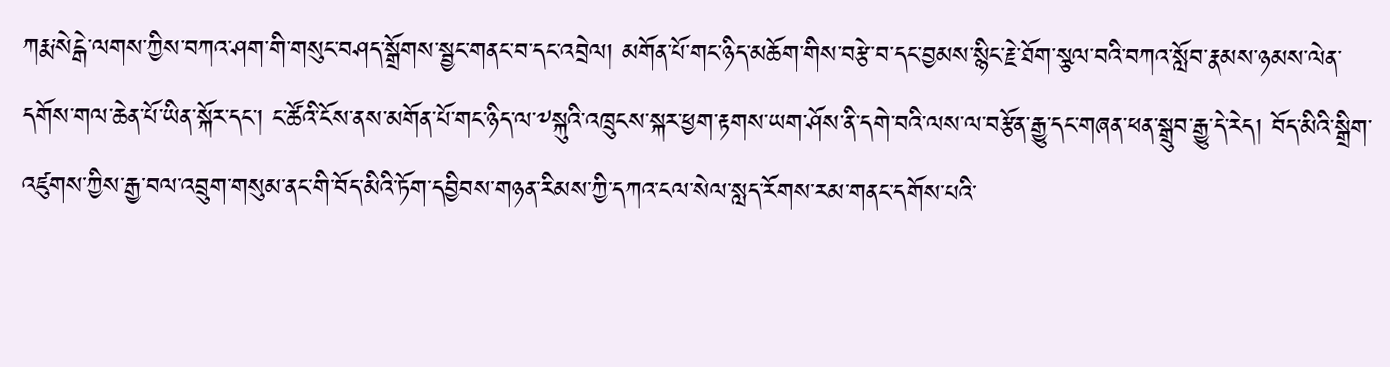ཀརྨ་སེངྒེ་ལགས་ཀྱིས་བཀའ་ཤག་གི་གསུང་བཤད་སྒྲོགས་སྦྱང་གནང་བ་དང་འབྲེལ། མགོན་པོ་གང་ཉིད་མཆོག་གིས་བརྩེ་བ་དང་བྱམས་སྙིང་རྗེ་ཐོག་སྩལ་བའི་བཀའ་སློབ་རྣམས་ཉམས་ལེན་དགོས་གལ་ཆེན་པོ་ཡིན་སྐོར་དང་། ང་ཚོའི་ངོས་ནས་མགོན་པོ་གང་ཉིད་ལ་༸སྐུའི་འཁྲུངས་སྐར་ཕྱག་རྟགས་ཡག་ཤོས་ནི་དགེ་བའི་ལས་ལ་བརྩོན་རྒྱུ་དང་གཞན་ཕན་སྒྲུབ་རྒྱུ་དེ་རེད། བོད་མིའི་སྒྲིག་འཛུགས་ཀྱིས་རྒྱ་བལ་འབྲུག་གསུམ་ནང་གི་བོད་མིའི་ཏོག་དབྱིབས་གཉན་རིམས་ཀྱི་དཀའ་ངལ་སེལ་སླད་རོགས་རམ་གནང་དགོས་པའི་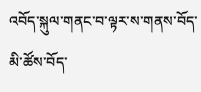འབོད་སྐུལ་གནང་བ་ལྟར་ས་གནས་བོད་མི་ཚོས་བོད་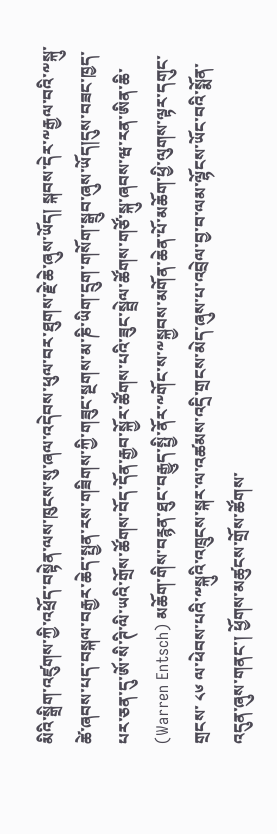མིའི་སྒྲིག་འཛུགས་ཀྱི་འཕྲོད་བསྟེན་ལས་ཁུངས་སུ་ཞལ་འདེབས་ཕུལ་བར་ཐུགས་རྗེ་ཆེ་ཞུས་ཡོད། སྐབས་དེར་༸རྒྱལ་བའི་༸སྐུ་ཚེ་ཞབས་པད་བསྐལ་བརྒྱར་ཆེད་སྤྱན་རས་གཟིགས་ཀྱི་གཟུང་སྔགས་མ་ཎི་ཡིག་དྲུག་གསོག་སྒྲུབ་ཞུས་ཡོད།དུས་བཟང་ཁྱད་པར་ཅན་དུ་ཨོ་སི་ཊི་ལི་ཡའི་གྲོས་ཚོགས་བོད་དོན་རྒྱབ་སྐྱོར་ཚོགས་པའི་ཟུང་སྦྲེལ་ཚོགས་གཙོ་སྐུ་ཞབས་ཝ་རན་ཨིན་ཆི་ (Warren Entsch) མཆོག་གིས་བརྙན་ཐུང་བརྒྱུད་སྤྱི་ནོར་༸གོང་ས་༸སྐྱབས་མགོན་ཆེན་པོ་མཆོག་ཕྱི་ལུགས་ལྟར་དགུང་གྲངས་ ༨༦ ལ་ཕེབས་པའི་༸སྐུའི་འཁྲུངས་སྐར་ལ་འཚམས་འདྲི་གྲངས་མེད་ཞུས་པ་འབྲེལ་བྱ་བ་ལམ་ལྷོངས་ཡོང་བའི་སྨོན་འདུན་ཞུས་གནང་། ཕྱོགས་མཚུངས་གྲོས་ཚོགས་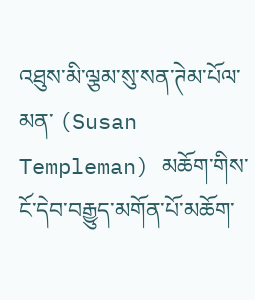འཐུས་མི་ལྕམ་སུ་སན་ཊེམ་པོལ་མན་ (Susan Templeman) མཆོག་གིས་ངོ་དེབ་བརྒྱུད་མགོན་པོ་མཆོག་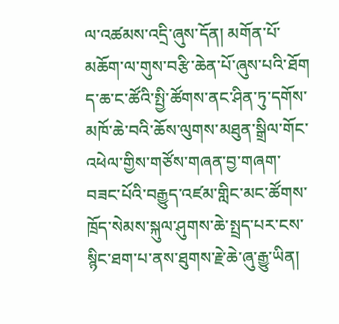ལ་འཚམས་འདྲི་ཞུས་དོན། མགོན་པོ་མཆོག་ལ་གུས་བརྩི་ཆེན་པོ་ཞུས་པའི་ཐོག ད་ཆ་ང་ཚོའི་སྤྱི་ཚོགས་ནང་ཤིན་ཏུ་དགོས་མཁོ་ཆེ་བའི་ཆོས་ལུགས་མཐུན་སྒྲིལ་གོང་འཕེལ་གྱིས་གཙོས་གཞན་བྱ་གཞག་བཟང་པོའི་བརྒྱུད་འཛམ་གླིང་མང་ཚོགས་ཁྲོད་སེམས་སྐུལ་ཤུགས་ཆེ་སྤྲད་པར་ངས་སྙིང་ཐག་པ་ནས་ཐུགས་རྗེ་ཆེ་ཞུ་རྒྱུ་ཡིན།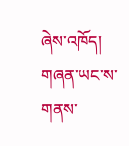ཞེས་འཁོད།
གཞན་ཡང་ས་གནས་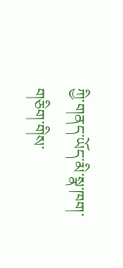ཀྱི་གནད་ཡོད་མི་སྣ་ཁག་གཅིག་གིས་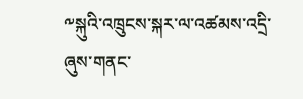༸སྐུའི་འཁྲུངས་སྐར་ལ་འཚམས་འདྲི་ཞུས་གནང་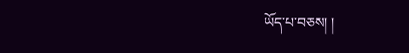ཡོད་པ་བཅས། །